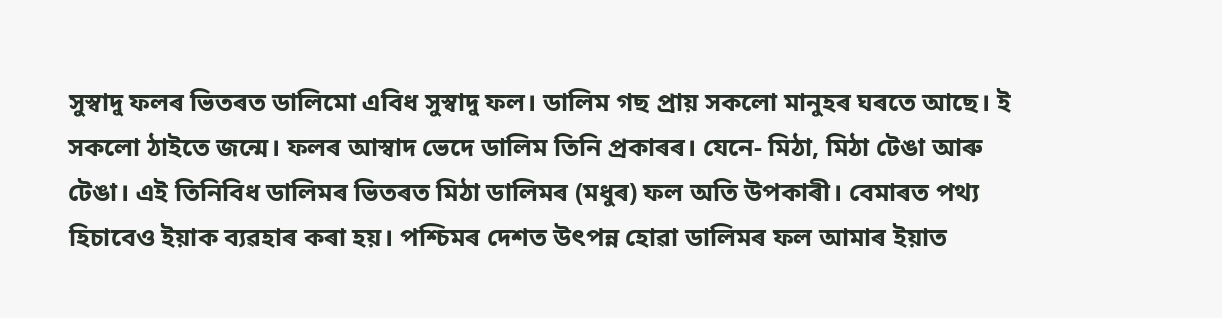সুস্বাদু ফলৰ ভিতৰত ডালিমো এবিধ সুস্বাদু ফল। ডালিম গছ প্ৰায় সকলো মানুহৰ ঘৰতে আছে। ই সকলো ঠাইতে জন্মে। ফলৰ আস্বাদ ভেদে ডালিম তিনি প্ৰকাৰৰ। যেনে- মিঠা, মিঠা টেঙা আৰু টেঙা। এই তিনিবিধ ডালিমৰ ভিতৰত মিঠা ডালিমৰ (মধুৰ) ফল অতি উপকাৰী। বেমাৰত পথ্য হিচাবেও ইয়াক ব্যৱহাৰ কৰা হয়। পশ্চিমৰ দেশত উৎপন্ন হোৱা ডালিমৰ ফল আমাৰ ইয়াত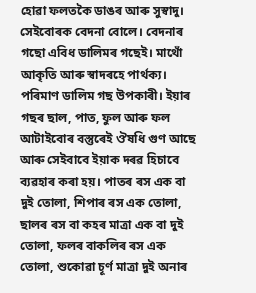হোৱা ফলতকৈ ডাঙৰ আৰু সুস্বাদু। সেইবোৰক বেদনা বোলে। বেদনাৰ গছো এবিধ ডালিমৰ গছেই। মাথোঁ আকৃতি আৰু স্বাদৰহে পাৰ্থক্য। পৰিমাণ ডালিম গছ উপকাৰী। ইয়াৰ গছৰ ছাল, পাত, ফুল আৰু ফল আটাইবোৰ বস্তুৰেই ঔষধি গুণ আছে আৰু সেইবাবে ইয়াক দৰৱ হিচাবে ব্যৱহাৰ কৰা হয়। পাতৰ ৰস এক বা দুই তোলা, শিপাৰ ৰস এক তোলা, ছালৰ ৰস বা কহৰ মাত্ৰা এক বা দুই তোলা, ফলৰ বাকলিৰ ৰস এক তোলা, শুকোৱা চূৰ্ণ মাত্ৰা দুই অনাৰ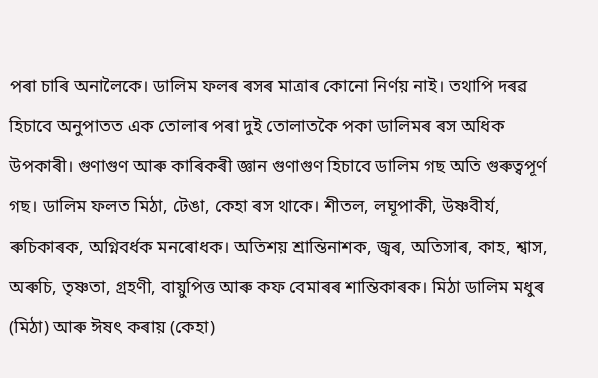পৰা চাৰি অনালৈকে। ডালিম ফলৰ ৰসৰ মাত্ৰাৰ কোনো নিৰ্ণয় নাই। তথাপি দৰৱ হিচাবে অনুপাতত এক তোলাৰ পৰা দুই তোলাতকৈ পকা ডালিমৰ ৰস অধিক উপকাৰী। গুণাগুণ আৰু কাৰিকৰী জ্ঞান গুণাগুণ হিচাবে ডালিম গছ অতি গুৰুত্বপূৰ্ণ গছ। ডালিম ফলত মিঠা, টেঙা, কেহা ৰস থাকে। শীতল, লঘূপাকী, উষ্ণবীৰ্য, ৰুচিকাৰক, অগ্নিবৰ্ধক মনৰোধক। অতিশয় শ্ৰান্তিনাশক, জ্বৰ, অতিসাৰ, কাহ, শ্বাস, অৰুচি, তৃষ্ণতা, গ্ৰহণী, বায়ুপিত্ত আৰু কফ বেমাৰৰ শান্তিকাৰক। মিঠা ডালিম মধুৰ (মিঠা) আৰু ঈষৎ কৰায় (কেহা)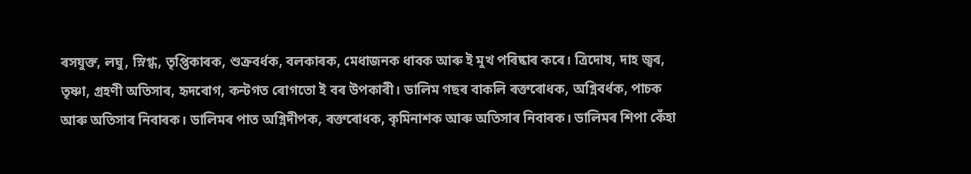ৰসযুক্ত, লঘু, স্নিগ্ধ, তৃপ্তিকাৰক, শুক্ৰবৰ্ধক, বলকাৰক, মেধাজনক ধাবক আৰু ই মুখ পৰিষ্কাৰ কৰে। ত্ৰিদোষ, দাহ জ্বৰ, তৃষ্ণা, গ্ৰহণী অতিসাৰ, হৃদৰোগ, কন্টগত ৰোগতো ই বৰ উপকাৰী। ডালিম গছৰ বাকলি ৰক্তৰোধক, অগ্নিবৰ্ধক, পাচক আৰু অতিসাৰ নিবাৰক। ডালিমৰ পাত অগ্নিদীপক, ৰক্তৰোধক, কৃমিনাশক আৰু অতিসাৰ নিবাৰক। ডালিমৰ শিপা কেঁহা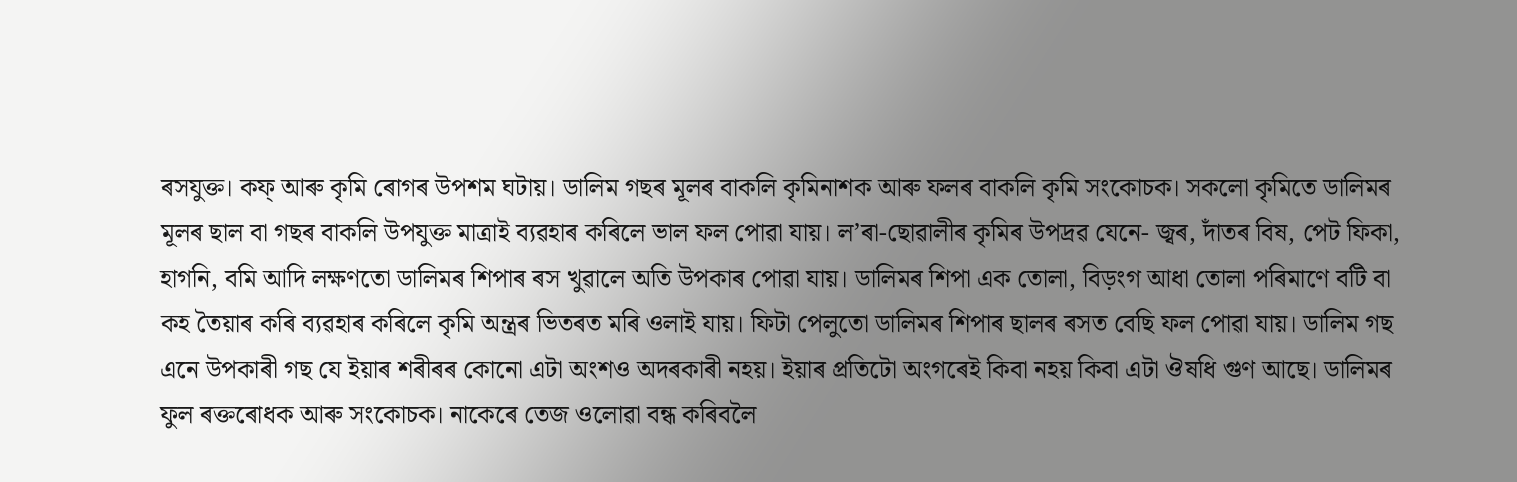ৰসযুক্ত। কফ্ আৰু কৃমি ৰোগৰ উপশম ঘটায়। ডালিম গছৰ মূলৰ বাকলি কৃমিনাশক আৰু ফলৰ বাকলি কৃমি সংকোচক। সকলো কৃমিতে ডালিমৰ মূলৰ ছাল বা গছৰ বাকলি উপযুক্ত মাত্ৰাই ব্যৱহাৰ কৰিলে ভাল ফল পোৱা যায়। ল’ৰা-ছোৱালীৰ কৃমিৰ উপদ্ৰৱ যেনে- জ্বৰ, দাঁতৰ বিষ, পেট ফিকা, হাগনি, বমি আদি লক্ষণতো ডালিমৰ শিপাৰ ৰস খুৱালে অতি উপকাৰ পোৱা যায়। ডালিমৰ শিপা এক তোলা, বিড়ংগ আধা তোলা পৰিমাণে বটি বা কহ তৈয়াৰ কৰি ব্যৱহাৰ কৰিলে কৃমি অন্ত্ৰৰ ভিতৰত মৰি ওলাই যায়। ফিটা পেলুতো ডালিমৰ শিপাৰ ছালৰ ৰসত বেছি ফল পোৱা যায়। ডালিম গছ এনে উপকাৰী গছ যে ইয়াৰ শৰীৰৰ কোনো এটা অংশও অদৰকাৰী নহয়। ইয়াৰ প্ৰতিটো অংগৰেই কিবা নহয় কিবা এটা ঔষধি গুণ আছে। ডালিমৰ ফুল ৰক্তৰোধক আৰু সংকোচক। নাকেৰে তেজ ওলোৱা বন্ধ কৰিবলৈ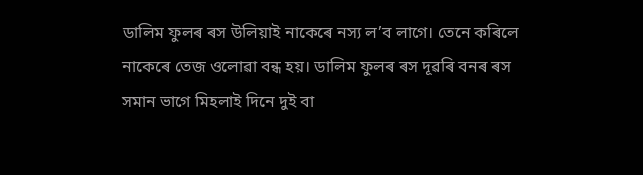ডালিম ফুলৰ ৰস উলিয়াই নাকেৰে নস্য ল’ব লাগে। তেনে কৰিলে নাকেৰে তেজ ওলোৱা বন্ধ হয়। ডালিম ফুলৰ ৰস দূৱৰি বনৰ ৰস সমান ভাগে মিহলাই দিনে দুই বা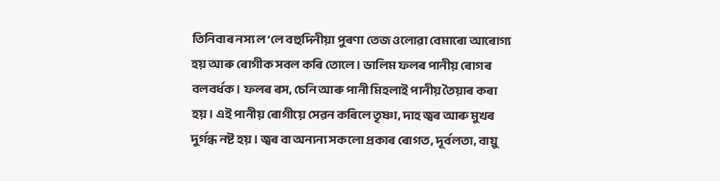তিনিবাৰ নস্য ল’লে বহুদিনীয়া পুৰণা তেজ ওলোৱা বেমাৰো আৰোগ্য হয় আৰু ৰোগীক সবল কৰি তোলে। ডালিম ফলৰ পানীয় ৰোগৰ বলবৰ্ধক। ফলৰ ৰস, চেনি আৰু পানী মিহলাই পানীয় তৈয়াৰ কৰা হয়। এই পানীয় ৰোগীয়ে সেৱন কৰিলে তৃষ্ণা, দাহ জ্বৰ আৰু মুখৰ দুৰ্গন্ধ নষ্ট হয়। জ্বৰ বা অন্যন্য সকলো প্ৰকাৰ ৰোগত, দূৰ্বলতা, বায়ু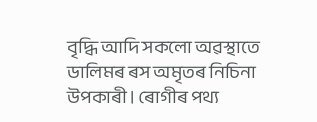বৃদ্ধি আদি সকলো অৱস্থাতে ডালিমৰ ৰস অমৃতৰ নিচিনা উপকাৰী। ৰোগীৰ পথ্য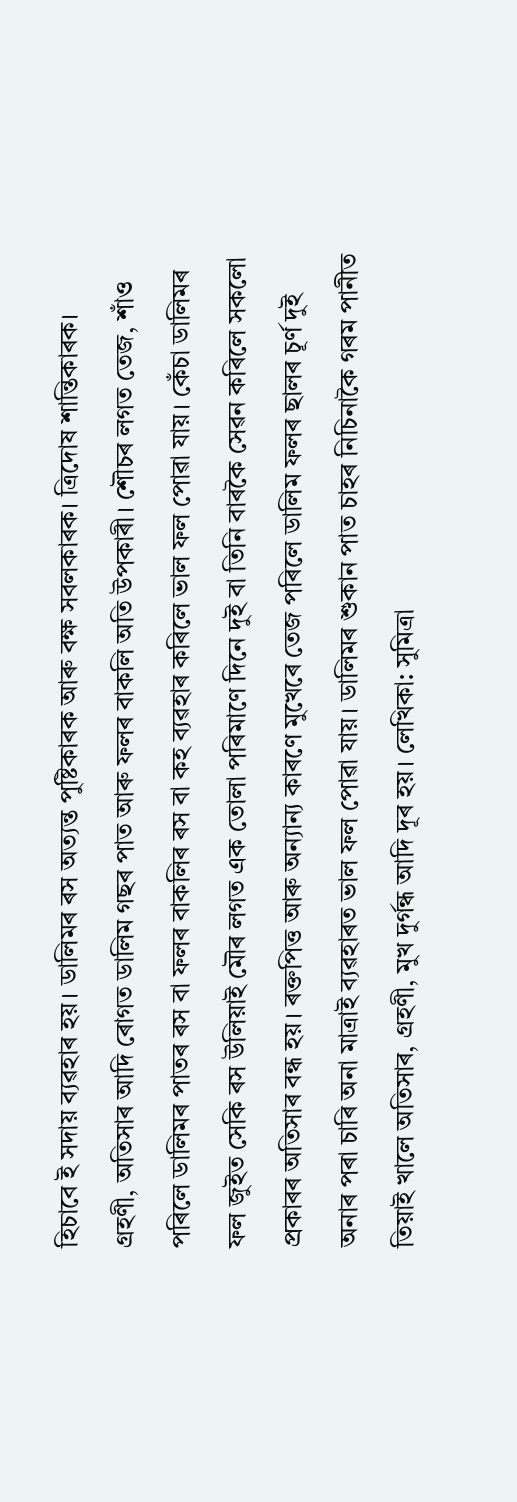হিচাবে ই সদায় ব্যৱহাৰ হয়। ডালিমৰ ৰস অত্যন্ত পুষ্টিকাৰক আৰু বক্ষ সবলকাৰক। ত্ৰিদোষ শান্তিকাৰক। গ্ৰহণী, অতিসাৰ আদি ৰোগত ডালিম গছৰ পাত আৰু ফলৰ বাকলি অতি উপকাৰী। শৌচৰ লগত তেজ, শাঁও পৰিলে ডালিমৰ পাতৰ ৰস বা ফলৰ বাকলিৰ ৰস বা কহ ব্যৱহাৰ কৰিলে ভাল ফল পোৱা যায়। কেঁচা ডালিমৰ ফল জুইত সেকি ৰস উলিয়াই মৌৰ লগত এক তোলা পৰিমাণে দিনে দুই বা তিনি বাৰকৈ সেৱন কৰিলে সকলো প্ৰকাৰৰ অতিসাৰ বন্ধ হয়। ৰক্তপিত্ত আৰু অন্যান্য কাৰণে মুখেৰে তেজ পৰিলে ডালিম ফলৰ ছালৰ চূৰ্ণ দুই অনাৰ পৰা চাৰি অনা মাত্ৰাই ব্যৱহাৰত ভাল ফল পোৱা যায়। ডালিমৰ শুকান পাত চাহৰ নিচিনাকৈ গৰম পানীত তিয়াই খালে অতিসাৰ, গ্ৰহণী, মুখ দুৰ্গন্ধ আদি দূৰ হয়। লেখিকা: সুমিত্ৰা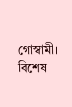গোস্বামী। বিশেষ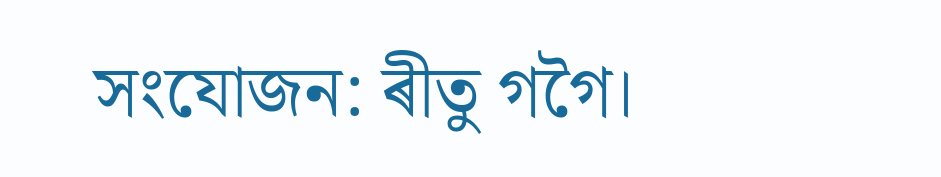সংযোজন: ৰীতু গগৈ।